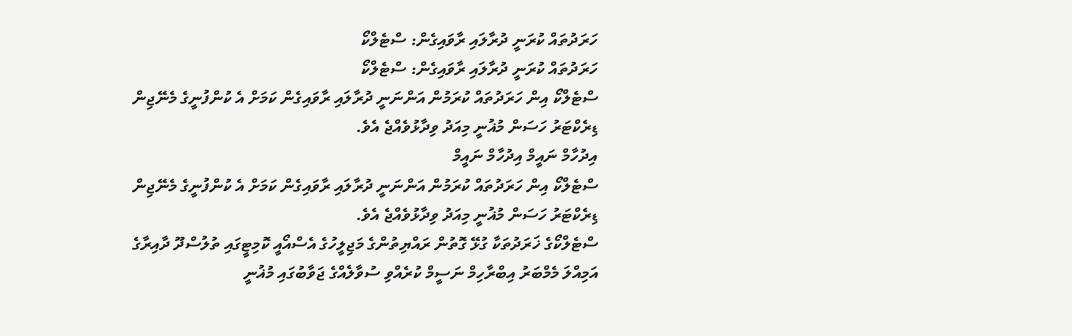ހަރަދުތައް ކުރަނީ ދުރާލައި ރާވައިގެން: ސްޓެލްކޯ
ހަރަދުތައް ކުރަނީ ދުރާލައި ރާވައިގެން: ސްޓެލްކޯ
ސްޓެލްކޯ އިން ހަރަދުތައް ކުރަމުން އަންނަނީ ދުރާލައި ރާވައިގެން ކަމަށް އެ ކުންފުނީގެ މެނޭޖިން ޑިރެކްޓަރު ހަސަން މުޣުނީ މިއަދު ވިދާޅުވެއްޖެ އެވެ.
އިދުހާމް ނައީމް އިދުހާމް ނައީމް
ސްޓެލްކޯ އިން ހަރަދުތައް ކުރަމުން އަންނަނީ ދުރާލައި ރާވައިގެން ކަމަށް އެ ކުންފުނީގެ މެނޭޖިން ޑިރެކްޓަރު ހަސަން މުޣުނީ މިއަދު ވިދާޅުވެއްޖެ އެވެ.
ސްޓެލްކޯގެ ޚަރަދުތަކާ ގުޅޭ ގޮތުން ރައްޔިތުންގެ މަޖިލީހުގެ އެސްއޯއީ ކޮމިޓީގައި ތުލުސްދޫ ދާއިރާގެ އަމިއްލަ މެމްބަރު އިބްރާހިމް ނަސީމް ކުރެއްވި ސުވާލެއްގެ ޖަވާބުގައި މުޣުނީ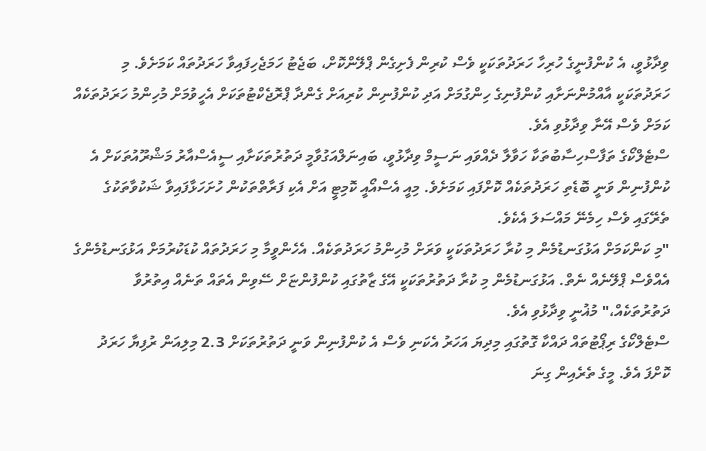ވިދާޅުވީ، އެ ކުންފުނީގެ ހުރިހާ ހަރަދުތަކަކީ ވެސް ކުރިން ފެށިގެން ޕްލޭންކޮށް، ބަޖެޓު ހަމަޖެހިފައިވާ ހަރަދުތައް ކަމަށެވެ. މި ހަރަދުތަކަކީ އާއްމުންނަށާއި ކުންފުނިގެ ހިންގުމަށް އަދި ކުންފުނިން ކުރިއަށް ގެންދާ ޕްރޮޖެކްޓުތަކަށް އެހީވުމަށް މުހިންމު ހަރަދުތަކެއް ކަމަށް ވެސް އޭނާ ވިދާޅުވި އެވެ.
ސްޓެލްކޯގެ ތަފާސްހިސާބުތަކާ ހަވާލާ ދެއްވައި ނަސީމް ވިދާޅުވީ، ބައިނަލްއަގުވާމީ ދަތުރުތަކަށާއި ސީއެސްއާރު މަޝްރޫއުތަކަށް އެ ކުންފުނިން ވަނީ ބޮޑެތި ހަރަދުތަކެއް ކޮށްފައި ކަމަށެވެ. މިއީ އެސްއޯއީ ކޮމިޓީ އަށް އެކި ފަރާތްތަކުން ހުށަހަޅާފައިވާ ޝަކުވާތަކުގެ ތެރޭގައި ވެސް ހިމެނޭ މައްސަލަ އެކެވެ.
"މި ކަންކަމަށް އަޅުގަނޑުމެން މި ކުރާ ހަރަދުތަކަކީ ވަރަށް މުހިންމު ހަރަދުތަކެއް. އެހެންވީމާ މި ހަރަދުތައް ކުޑަކުރުމަށް އަޅުގަނޑުމެންގެ އެއްވެސް ޕްލޭނެއް ނެތް. އަޅުގަނޑުމެން މި ކުރާ ދަތުރުތަކަކީ އޭގެ ޒާތުގައި ކުންފުންޏަށް ސޭވިން އެތައް ތަނެއް އިތުރުވާ ދަތުރުތަކެއް،" މުޣުނީ ވިދާޅުވި އެވެ.
ސްޓެލްކޯގެ ރިޕޯޓުތައް ދައްކާ ގޮތުގައި މިދިޔަ އަހަރު އެކަނި ވެސް އެ ކުންފުނިން ވަނީ ދަތުރުތަކަށް 2.3 މިލިއަން ރުފިޔާ ހަރަދު ކޮށްފަ އެވެ. މީގެ ތެރެއިން ގިނަ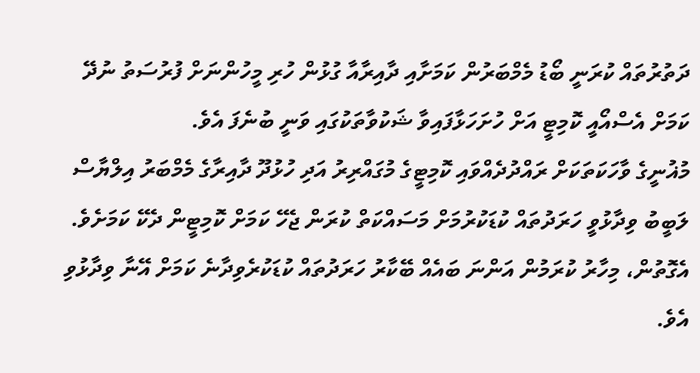ދަތުރުތައް ކުރަނީ ބޯޑު މެމްބަރުން ކަމަށާއި ދާއިރާއާ ގުޅުން ހުރި މީހުންނަށް ފުރުސަތު ނުދޭ ކަމަށް އެސްއޯއީ ކޮމިޓީ އަށް ހުށަހަޅާފައިވާ ޝަކުވާތަކުގައި ވަނީ ބުނެފަ އެވެ.
މުޣުނީގެ ވާހަކަތަކަށް ރައްދުދެއްވައި ކޮމިޓީގެ މުގައްރިރު އަދި ހުޅުދޫ ދާއިރާގެ މެމްބަރު އިލްޔާސް ލަބީބު ވިދާޅުވީ ހަރަދުތައް ކުޑަކުރުމަށް މަސައްކަތް ކުރަން ޖެހޭ ކަމަށް ކޮމިޓީން ދެކޭ ކަމަށެވެ. އެގޮތުން، މިހާރު ކުރަމުން އަންނަ ބައެއް ބޭކާރު ހަރަދުތައް ކުޑަކުރެވިދާނެ ކަމަށް އޭނާ ވިދާޅުވި އެވެ.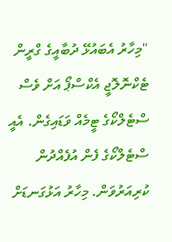"މިހާރު އެބައުޅޭ ދުބާއީގެ ގްރީން ޓެކްނޮލޮޖީ އެކްސްޕޯ އަށް ވެސް ސްޓެލްކޯގެ ޓީމެއް ވަޑައިގެން. އެއީ ސްޓެލްކޯގެ ފެން އުފެއްދުން ކުރިއަރުވަން. މިހާރު އަޅުގަނޑަށް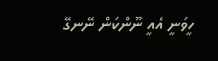ހީވަނީ އެއީ ނޫންކަން ނޭނގޭ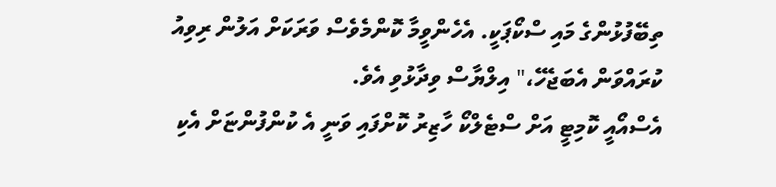ތިބޭފުޅުންގެ މައި ސްކޯޕަކީ. އެހެންވީމާ ކޮންމެވެސް ވަރަކަށް އަލުން ރިވިއު ކުރައްވަން އެބަޖެހޭ،" އިލްޔާސް ވިދާޅުވި އެވެ.
އެސްއޯއީ ކޮމިޓީ އަށް ސްޓެލްކޯ ހާޒިރު ކޮށްފައި ވަނީ އެ ކުންފުންޏަށް އެކި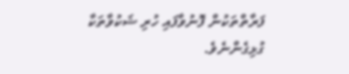ފަރާތްތަކުން ފޮނުވާފައި ހުރި ޝަކުވާތަކާ ގުޅިގެންނެވެ.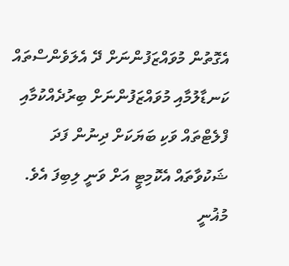އެގޮތުން މުވައްޒަފުންނަށް ދޭ އެލަވެންސްތައް ކަނޑާލުމާއި މުވައްޒަފުންނަށް ބިރުދެއްކުމާއި ފްލެޓްތައް ވަކި ބަޔަކަށް ދިނުން ފަދަ ޝަކުވާތައް އެކޮމިޓީ އަށް ވަނީ ލިބިފަ އެވެ. މުޣުނީ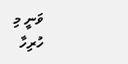ވަނީ މި ހުރިހާ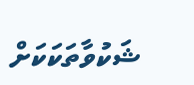ޝަކުވާތަކަކަށް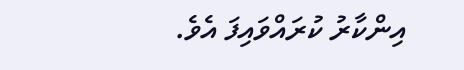އިންކާރު ކުރައްވައިފަ އެވެ.